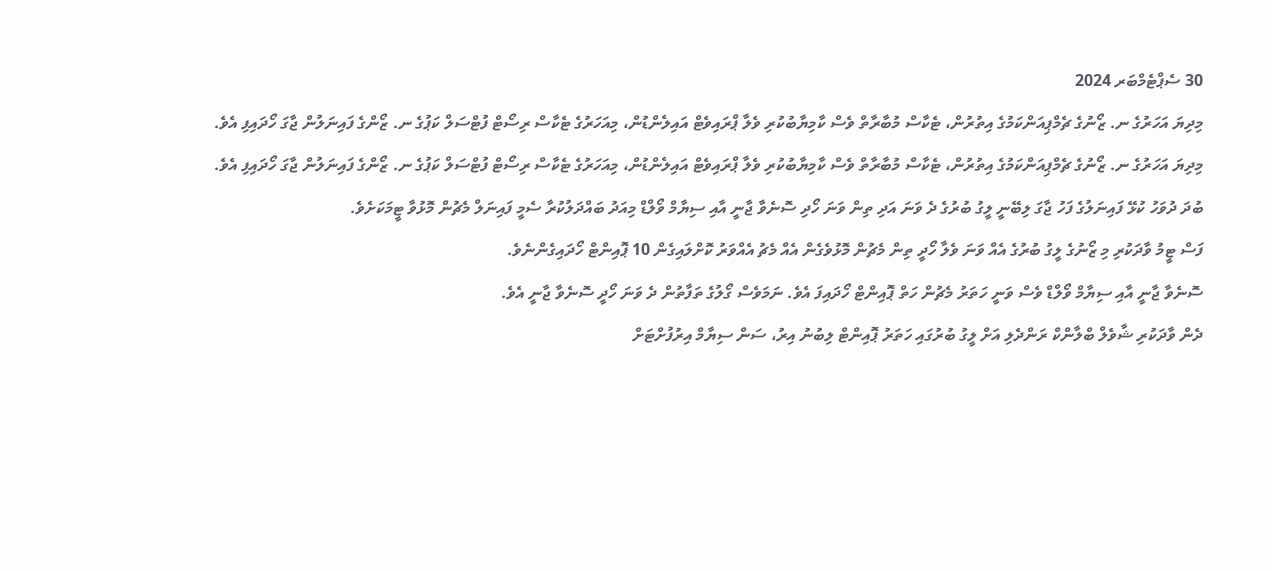30 ސެޕްޓެމްބަރ 2024
މިދިޔަ އަހަރުގެ ނ. ޒޯނުގެ ޗެމްޕިއަންކަމުގެ އިތުރުން، ޓެކާސް މުބާރާތް ވެސް ކާމިޔާބުކުރި ވެލާ ޕްރައިވެޓް އައިލެންޑުން، މިއަހަރުގެ ޓެކާސް ރިސޯޓް ފުޓްސަލް ކަޕުގެ ނ. ޒޯންގެ ފައިނަލުން ޖާގަ ހޯދައިފި އެވެ.
މިދިޔަ އަހަރުގެ ނ. ޒޯނުގެ ޗެމްޕިއަންކަމުގެ އިތުރުން، ޓެކާސް މުބާރާތް ވެސް ކާމިޔާބުކުރި ވެލާ ޕްރައިވެޓް އައިލެންޑުން، މިއަހަރުގެ ޓެކާސް ރިސޯޓް ފުޓްސަލް ކަޕުގެ ނ. ޒޯންގެ ފައިނަލުން ޖާގަ ހޯދައިފި އެވެ.
ބުދަ ދުވަހު ކުޅޭ ފައިނަލުގެ ފަހު ޖާގަ ލިބޭނީ ލީގު ބުރުގެ ދެ ވަނަ އަދި ތިން ވަނަ ހޯދި ސޮނެވާ ޖާނީ އާއި ސިޔާމް ވޯލްޑް މިއަދު ބައްދަލުކުރާ ސެމީ ފައިނަލް މެޗުން މޮޅުވާ ޓީމަކަށެވެ.
ފަސް ޓީމު ވާދަކުރި މި ޒޯނުގެ ލީގު ބުރުގެ އެއް ވަނަ ވެލާ ހޯދީ ތިން މެޗުން މޮޅުވެގެން އެއް މެޗު އެއްވަރު ކޮށްލައިގެން 10 ޕޮއިންޓް ހޯދައިގެންނެވެ.
ސޮނެވާ ޖާނީ އާއި ސިޔާމް ވޯލްޑް ވެސް ވަނީ ހަތަރު މެޗުން ހަތް ޕޮއިންޓް ހޯދައިފަ އެވެ. ނަމަވެސް ގޯލުގެ ތަފާތުން ދެ ވަނަ ހޯދީ ސޮނެވާ ޖާނީ އެވެ.
ދެން ވާދަކުރި ޝާވެލް ބްލާންކް ރަންދެލި އަށް ލީގު ބުރުގައި ހަތަރު ޕޮއިންޓް ލިބުނު އިރު، ސަން ސިޔާމް އިރުފުށްޓަށް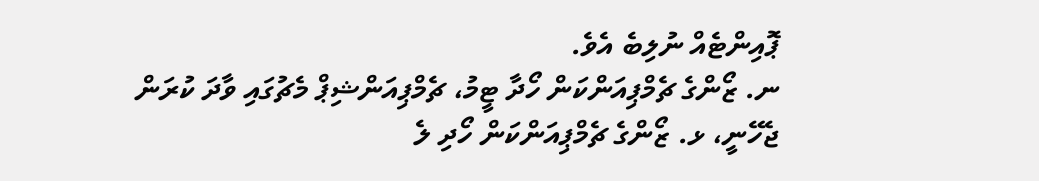ޕޮއިންޓެއް ނުލިބެ އެވެ.
ނ. ޒޯންގެ ޗެމްޕިއަންކަން ހޯދާ ޓީމު، ޗެމްޕިއަންޝިޕް މެޗުގައި ވާދަ ކުރަން ޖެހޭނީ، ޅ. ޒޯންގެ ޗެމްޕިއަންކަން ހޯދި ލެ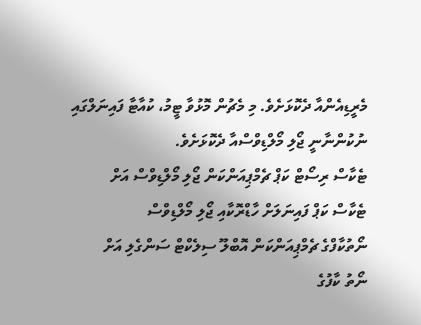މެރީޑިއެންއާ ދެކޮޅަށެވެ. މި މެޗުން މޮޅުވާ ޓީމު، ކުއާޓާ ފައިނަލްގައި ނުކުންނާނީ ޖޯލި މޯލްޑިވްސްއާ ދެކޮޅަށެވެ.
ޓެކާސް ރިސޯޓް ކަޕް ޗެމްޕިއަންކަން ޖޯލި މޯލްޑިވްސް އަށް
ޓެކާސް ކަޕް ފައިނަލަށް ހާޑްރޮކާއި ޖޯލި މޯލްޑިވްސް
ނޯތުކާފްގެ ޗެމްޕިއަންކަން އޮބްލޫ ސިލެކްޓް ސަންގެލި އަށް
ނޯތު ކާފުގެ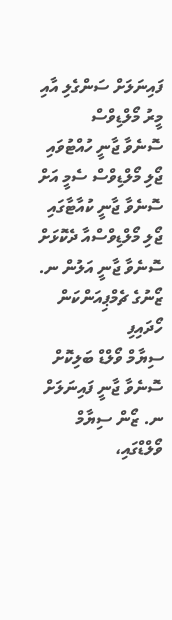ފައިނަލަށް ސަންގެލި އާއި މީރު މޯލްޑިވްސް
ސޮނެވާ ޖާނީ ހުއްޓުވައި ޖޯލި މޯލްޑިވްސް ސެމީ އަށް
ސޮނެވާ ޖާނީ ކުއާޓާގައި ޖޯލި މޯލްޑިވްސްއާ ދެކޮޅަށް
ސޮނެވާ ޖާނީ އަލުން ނ. ޒޯނުގެ ޗެމްޕިއަންކަން ހޯދައިފި
ސިޔާމް ވޯލްޑް ބަލިކޮށް ސޮނެވާ ޖާނީ ފައިނަލަށް
ނ. ޒޯން ސިޔާމް ވޯލްޑްގައި،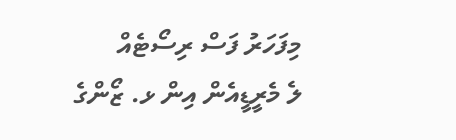މިފަހަރު ފަސް ރިސޯޓެއް
ލެ މެރީޑީއެން އިން ޅ. ޒޯންގެ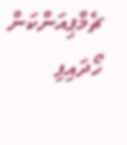ޗެމްޕިއަންކަން ހޯދައިފި